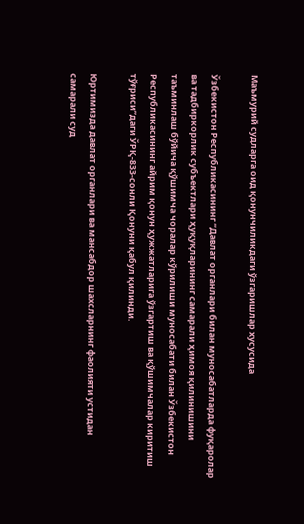Маъмурий судларга оид қонунчиликдаги ўзгаришлар хусусида

Ўзбекистон Республикасининг “Давлат органлари билан муносабатларда фуқаролар ва тадбиркорлик субъектлари ҳуқуқларининг самарали ҳимоя қилинишини таъминлаш бўйича қўшимча чоралар кўрилиши муносабати билан Ўзбекистон Республикасининг айрим қонун ҳужжатларига ўзгартиш ва қўшимчалар киритиш тўғриси”даги ЎРҚ-833-сонли Қонуни қабул қилинди.

Юртимизда давлат органлари ва мансабдор шахсларнинг фаолияти устидан самарали суд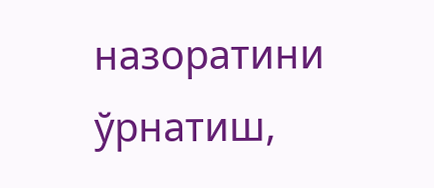назоратини ўрнатиш,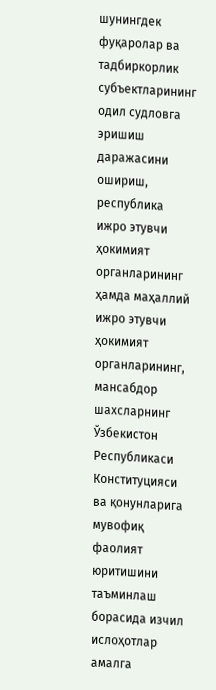шунингдек фуқаролар ва тадбиркорлик субъектларининг одил судловга эришиш даражасини ошириш, республика ижро этувчи ҳокимият органларининг ҳамда маҳаллий ижро этувчи ҳокимият органларининг, мансабдор шахсларнинг Ўзбекистон Республикаси Конституцияси ва қонунларига мувофиқ фаолият юритишини таъминлаш борасида изчил ислоҳотлар амалга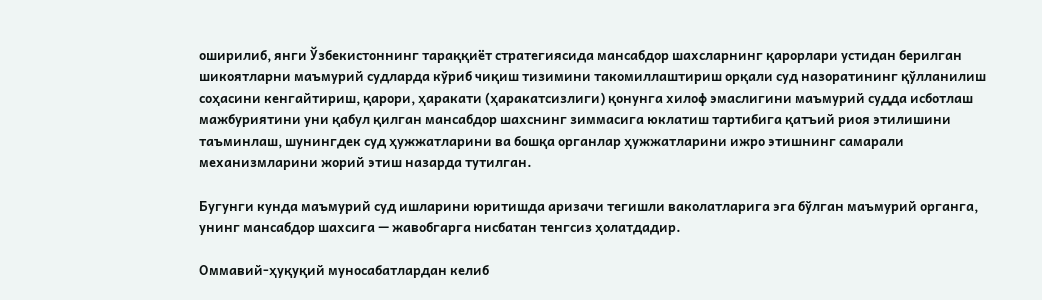оширилиб, янги Ўзбекистоннинг тараққиёт стратегиясида мансабдор шахсларнинг қарорлари устидан берилган шикоятларни маъмурий судларда кўриб чиқиш тизимини такомиллаштириш орқали суд назоратининг қўлланилиш соҳасини кенгайтириш, қарори, ҳаракати (ҳаракатсизлиги) қонунга хилоф эмаслигини маъмурий судда исботлаш мажбуриятини уни қабул қилган мансабдор шахснинг зиммасига юклатиш тартибига қатъий риоя этилишини таъминлаш, шунингдек суд ҳужжатларини ва бошқа органлар ҳужжатларини ижро этишнинг самарали механизмларини жорий этиш назарда тутилган.

Бугунги кунда маъмурий суд ишларини юритишда аризачи тегишли ваколатларига эга бўлган маъмурий органга, унинг мансабдор шахсига — жавобгарга нисбатан тенгсиз ҳолатдадир.

Оммавий-ҳуқуқий муносабатлардан келиб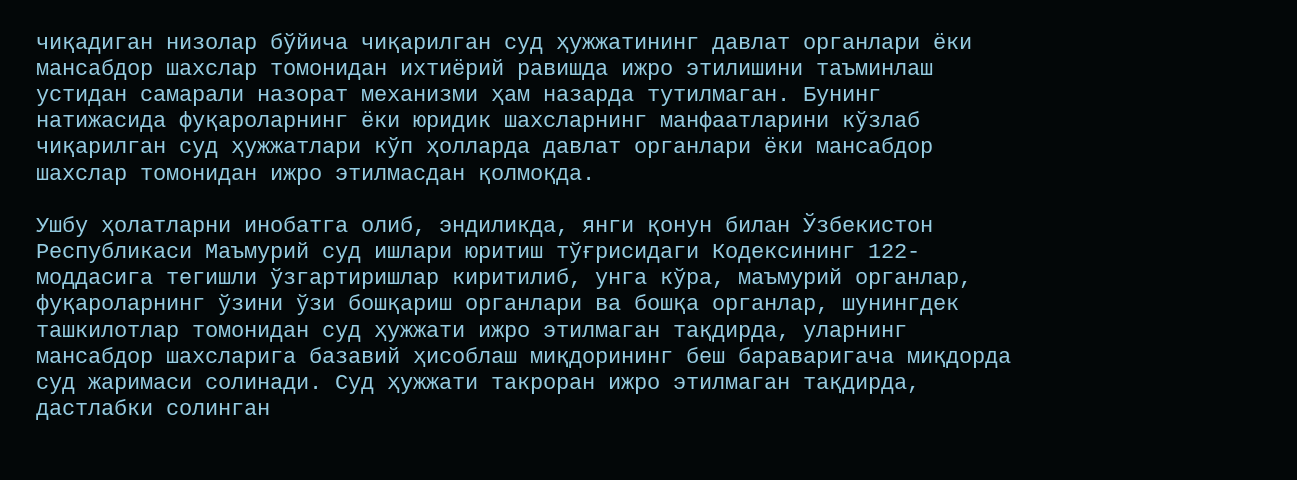чиқадиган низолар бўйича чиқарилган суд ҳужжатининг давлат органлари ёки мансабдор шахслар томонидан ихтиёрий равишда ижро этилишини таъминлаш устидан самарали назорат механизми ҳам назарда тутилмаган. Бунинг натижасида фуқароларнинг ёки юридик шахсларнинг манфаатларини кўзлаб чиқарилган суд ҳужжатлари кўп ҳолларда давлат органлари ёки мансабдор шахслар томонидан ижро этилмасдан қолмоқда.

Ушбу ҳолатларни инобатга олиб, эндиликда, янги қонун билан Ўзбекистон Республикаси Маъмурий суд ишлари юритиш тўғрисидаги Кодексининг 122-моддасига тегишли ўзгартиришлар киритилиб, унга кўра, маъмурий органлар, фуқароларнинг ўзини ўзи бошқариш органлари ва бошқа органлар, шунингдек ташкилотлар томонидан суд ҳужжати ижро этилмаган тақдирда, уларнинг мансабдор шахсларига базавий ҳисоблаш миқдорининг беш бараваригача миқдорда суд жаримаси солинади. Суд ҳужжати такроран ижро этилмаган тақдирда, дастлабки солинган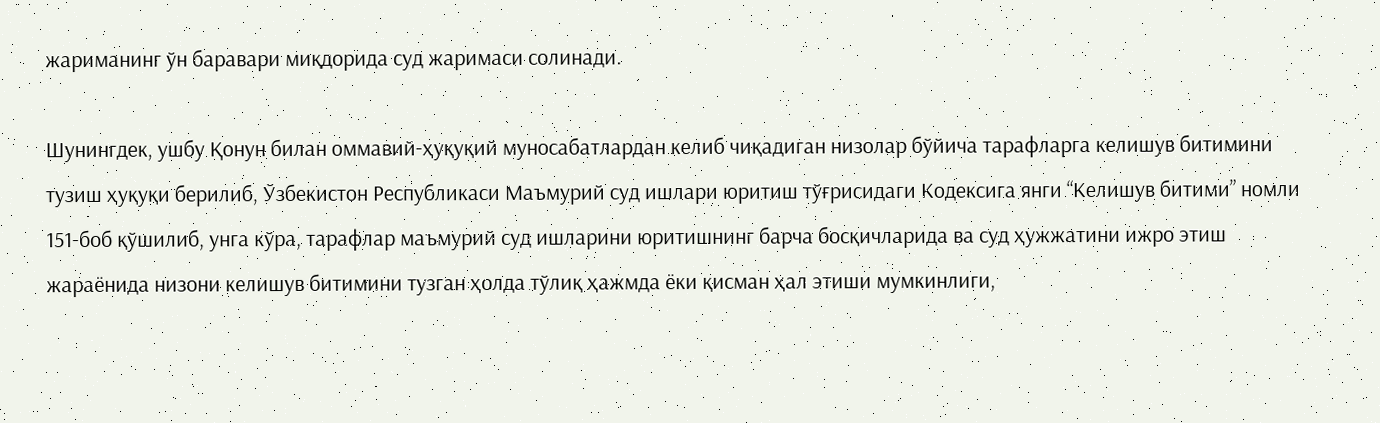жариманинг ўн баравари миқдорида суд жаримаси солинади.

Шунингдек, ушбу Қонун билан оммавий-ҳуқуқий муносабатлардан келиб чиқадиган низолар бўйича тарафларга келишув битимини тузиш ҳуқуқи берилиб, Ўзбекистон Республикаси Маъмурий суд ишлари юритиш тўғрисидаги Кодексига янги “Келишув битими” номли 151-боб қўшилиб, унга кўра, тарафлар маъмурий суд ишларини юритишнинг барча босқичларида ва суд ҳужжатини ижро этиш жараёнида низони келишув битимини тузган ҳолда тўлиқ ҳажмда ёки қисман ҳал этиши мумкинлиги,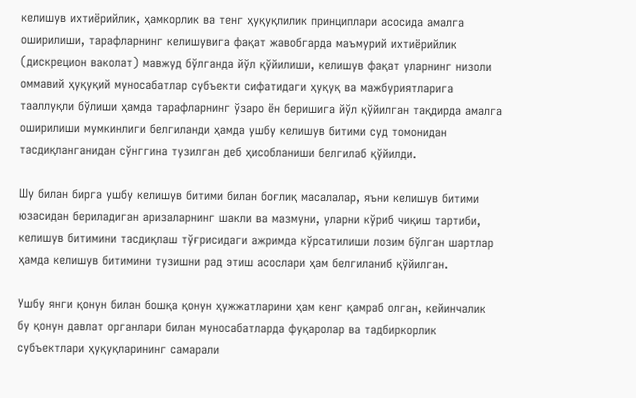келишув ихтиёрийлик, ҳамкорлик ва тенг ҳуқуқлилик принциплари асосида амалга оширилиши, тарафларнинг келишувига фақат жавобгарда маъмурий ихтиёрийлик (дискрецион ваколат) мавжуд бўлганда йўл қўйилиши, келишув фақат уларнинг низоли оммавий ҳуқуқий муносабатлар субъекти сифатидаги ҳуқуқ ва мажбуриятларига тааллуқли бўлиши ҳамда тарафларнинг ўзаро ён беришига йўл қўйилган тақдирда амалга оширилиши мумкинлиги белгиланди ҳамда ушбу келишув битими суд томонидан тасдиқланганидан сўнггина тузилган деб ҳисобланиши белгилаб қўйилди.

Шу билан бирга ушбу келишув битими билан боғлиқ масалалар, яъни келишув битими юзасидан бериладиган аризаларнинг шакли ва мазмуни, уларни кўриб чиқиш тартиби, келишув битимини тасдиқлаш тўғрисидаги ажримда кўрсатилиши лозим бўлган шартлар ҳамда келишув битимини тузишни рад этиш асослари ҳам белгиланиб қўйилган.

Ушбу янги қонун билан бошқа қонун ҳужжатларини ҳам кенг қамраб олган, кейинчалик бу қонун давлат органлари билан муносабатларда фуқаролар ва тадбиркорлик субъектлари ҳуқуқларининг самарали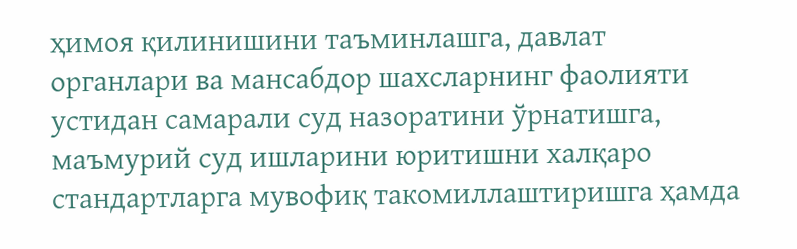ҳимоя қилинишини таъминлашга, давлат органлари ва мансабдор шахсларнинг фаолияти устидан самарали суд назоратини ўрнатишга, маъмурий суд ишларини юритишни халқаро стандартларга мувофиқ такомиллаштиришга ҳамда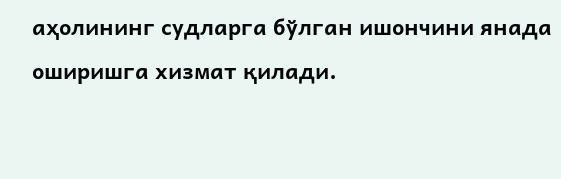аҳолининг судларга бўлган ишончини янада оширишга хизмат қилади.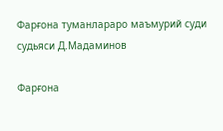Фарғона туманлараро маъмурий суди судьяси Д.Мадаминов

Фарғона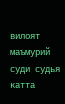вилоят маъмурий суди судья катта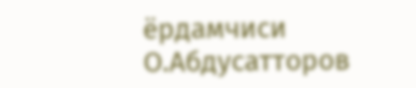ёрдамчиси О.Абдусатторов